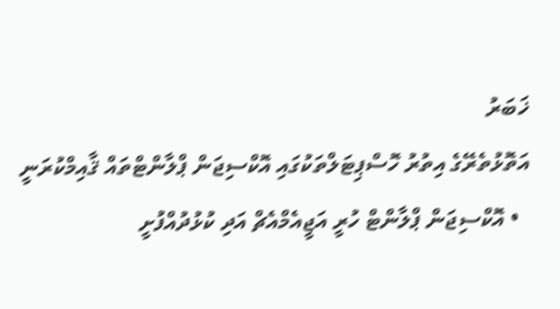ޚަބަރު
އަތޮޅުތެރޭގެ އިތުރު ހޮސްޕިޓަލްތަކުގައި އޮކްސިޖަން ޕްލާންޓްތައް ޤާއިމްކުރަނީ
  • އޮކްސިޖަން ޕްލާންޓް ހުރީ އަޖީއެމްއެޗް އަދި ކުޅުދުއްފުށީ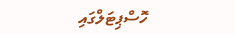ހޮސްޕިޓަލްގައި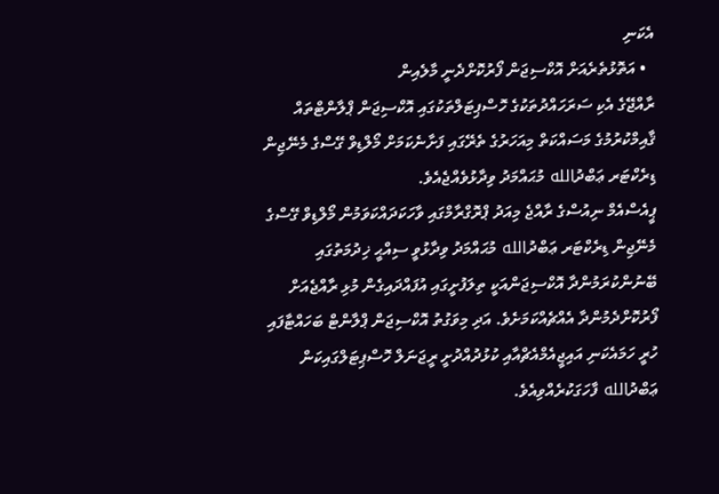އެކަނި
  • އަތޮޅުތެރެއަށް އޮކްސިޖަން ފޯރުކޮށްދެނީ މާލެއިން
ރާއްޖޭގެ އެކި ސަރަހައްދުތަކުގެ ހޮސްޕިޓަލްތަކުގައި އޮކްސިޖަން ޕްލާންޓްތައް ޤާއިމްކުރުމުގެ މަސައްކަތް މިއަހަރުގެ ތެރޭގައި ފަށާނެކަމަށް މޯލްޑިވް ގޭސްގެ މެނޭޖިން ޑިރެކްޓަރ ޢަބްދުالله މުޙައްމަދު ވިދާޅުވެއްޖެއެވެ.
ޕީއެސްއެމް ނިއުސްގެ ރާއްޖެ މިއަދު ޕްރޮގްރާމްގައި ވާހަކަދައްކަވަމުން މޯލްޑިވް ގޭސްގެ މެނޭޖިން ޑިރެކްޓަރ ޢަބްދުالله މުޙައްމަދު ވިދާޅުވީ ސިއްޙީ ޚިދުމަތުގައި ބޭނުންކުރަމުންދާ އޮކްސިޖަންއަކީ ތިލަފުށީގައި އުފައްދައިގެން މުޅި ރާއްޖެއަށް ފޯރުކޮށްދެމުންދާ އެއްޗެއްކަމަށެވެ. އަދި މިވަގުތު އޮކްސިޖަން ޕްލާންޓް ބަހައްޓާފައި ހުރީ ހަމައެކަނި އައިޖީއެމްއެޗްއާއި ކުޅުދުއްދުށީ ރީޖަނަލް ހޮސްޕިޓަލްގައިކަން ޢަބްދުالله ފާހަގަކުރެއްވިއެވެ.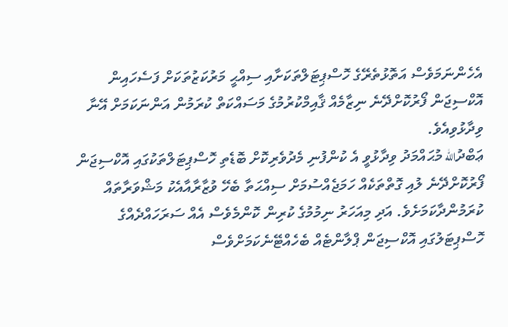އެހެންނަމަވެސް އަތޮޅުތެރޭގެ ހޮސްޕިޓަލްތަކަށާއި ސިއްޙީ މަރުކަޒުތަކަށް ފަސެހައިން އޮކްސިޖަން ފޯރުކޮށްދޭނެ ނިޒާމެއް ޤާއިމްކުރުމުގެ މަސައްކަތް ކުރަމުން އަންނަކަމަށް އޭނާ ވިދާޅުވިއެވެ.
ޢަބްދުالله މުޙައްމަދު ވިދާޅުވީ އެ ކުންފުނި މެދުވެރިކޮށް ބޮޑެތި ހޮސްޕިޓަލްތަކުގައި އޮކްސިޖަން ފޯރުކޮށްދޭނެ ލުއި ގޮތްތަކެއް ހަމަޖެއްސުމަށް ސިއްޙަތާ ބެހޭ ވުޒާރާއާއެކު މަޝްވަރާތައް ކުރަމުންދާކަމަށެވެ. އަދި މިއަހަރު ނިމުމުގެ ކުރިން ކޮންމެވެސް އެއް ސަރަހައްދެއްގެ ހޮސްޕިޓަލުގައި އޮކްސިޖަން ޕްލާންޓެއް ބެހެއްޓޭނެކަމަށްވެސް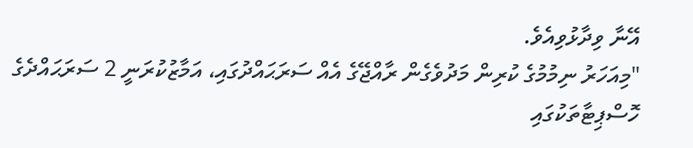އޭނާ ވިދާޅުވިއެވެ.
"މިއަހަރު ނިމުމުގެ ކުރިން މަދުވެގެން ރާއްޖޭގެ އެއް ސަރަޙައްދުގައި، އަމާޒުކުރަނީ 2 ސަރަޙައްދެގެ ހޮސްޕިޓާތަކުގައި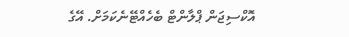އޮކްސިޖަން ޕްލާންޓް ބެހެއްޓޭނެކަމަށް. އޭގެ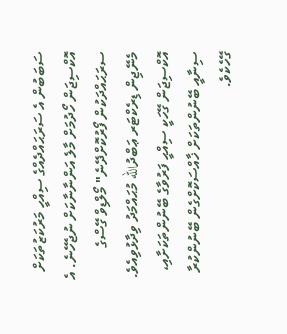ސަބަބުން އެ ސަރަޙައްދެއްގެ ސިއްހީ މަރުކަޒުތަކަށް އޮކްސިޖަން ހޯދުމަށް މާލެ އަންނާނާކަށް ނުޖެހޭނެ. އެ ސރަޙައްދަކުން ފޯރުކޮށްދޭނެ" މޯލްޑިވް ގޭސްގެ މެނޭޖިން ޑިރެކްޓަރ ޢަބްދުالله މުޙައްމަދު ވިދާޅުވިއެވެ.
އޮކްސިޖަން ގޭހަކީ ސިއްޙީ ފަރުވާގެ ބޭނުންތަކަށާއި، ސިނާއީ ބޭނުންތަކަށް ޚާއްސަކޮށްގެން ބޭނުންކުރާ ގޭހެކެވެ.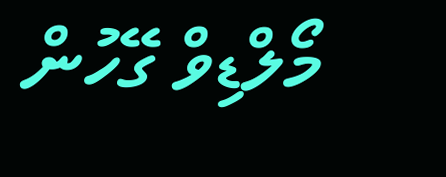މޯލްޑިވް ގޭހުން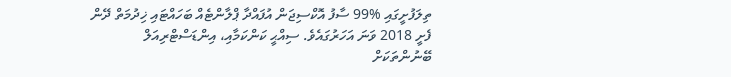ތިލަފުށީގައި %99 ސާފު އޮކްސިޖަން އުފައްދާ ޕްލާންޓެއް ބަހައްޓައި ޚިދުމަތް ދޭން ފެށީ 2018 ވަނަ އަހަރުގައެވެ. ސިއްޙީ ކަންކަމާއި، އިންޑަސްޓްރިއަލް ބޭނުންތަކަށް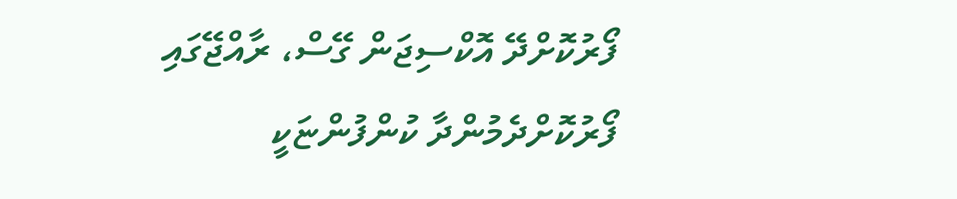ފޯރުކޮށްދޭ އޮކްސިޖަން ގޭސް، ރާއްޖޭގައި ފޯރުކޮށްދެމުންދާ ކުންފުންޏަކީ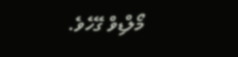މޯލްޑިވް ގޭހެވެ.